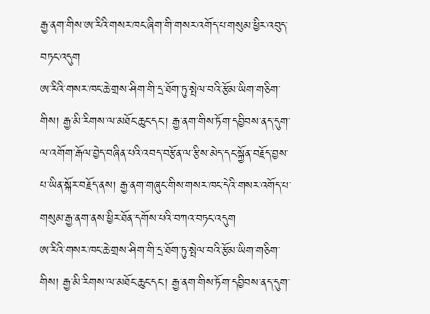རྒྱ་ནག་གིས་ཨ་རིའི་གསར་ཁང་ཞིག་གི་གསར་འགོད་པ་གསུམ་ཕྱིར་འབུད་བཏང་འདུག
ཨ་རིའི་གསར་ཁང་ཆེ་གྲས་ཤིག་གི་དྲ་ཐོག་ཏུ་སྤེལ་བའི་རྩོམ་ཡིག་གཅིག་གིས། རྒྱ་མི་རིགས་ལ་མཐོང་ཆུང་དང་། རྒྱ་ནག་གིས་ཏོག་དབྱིབས་ནད་དུག་ལ་འགོག་རྒོལ་བྱེད་བཞིན་པའི་འབད་བརྩོན་ལ་རྩིས་མེད་དང་སྐྱོན་བརྗོད་བྱས་པ་ཡིན་སྐོར་བརྗོད་ནས། རྒྱ་ནག་གཞུང་གིས་གསར་ཁང་དེའི་གསར་འགོད་པ་གསུམ་རྒྱ་ནག་ནས་ཕྱིར་ཐོན་དགོས་པའི་བཀའ་བཏང་འདུག
ཨ་རིའི་གསར་ཁང་ཆེ་གྲས་ཤིག་གི་དྲ་ཐོག་ཏུ་སྤེལ་བའི་རྩོམ་ཡིག་གཅིག་གིས། རྒྱ་མི་རིགས་ལ་མཐོང་ཆུང་དང་། རྒྱ་ནག་གིས་ཏོག་དབྱིབས་ནད་དུག་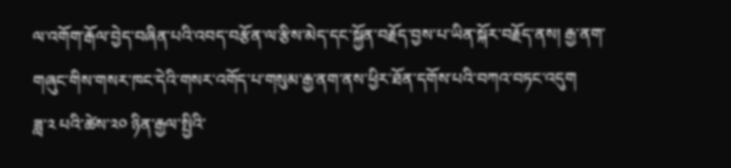ལ་འགོག་རྒོལ་བྱེད་བཞིན་པའི་འབད་བརྩོན་ལ་རྩིས་མེད་དང་སྐྱོན་བརྗོད་བྱས་པ་ཡིན་སྐོར་བརྗོད་ནས། རྒྱ་ནག་གཞུང་གིས་གསར་ཁང་དེའི་གསར་འགོད་པ་གསུམ་རྒྱ་ནག་ནས་ཕྱིར་ཐོན་དགོས་པའི་བཀའ་བཏང་འདུག
ཟླ་༢ པའི་ཚེས་༢༠ ཉིན་རྒྱལ་སྤྱིའི་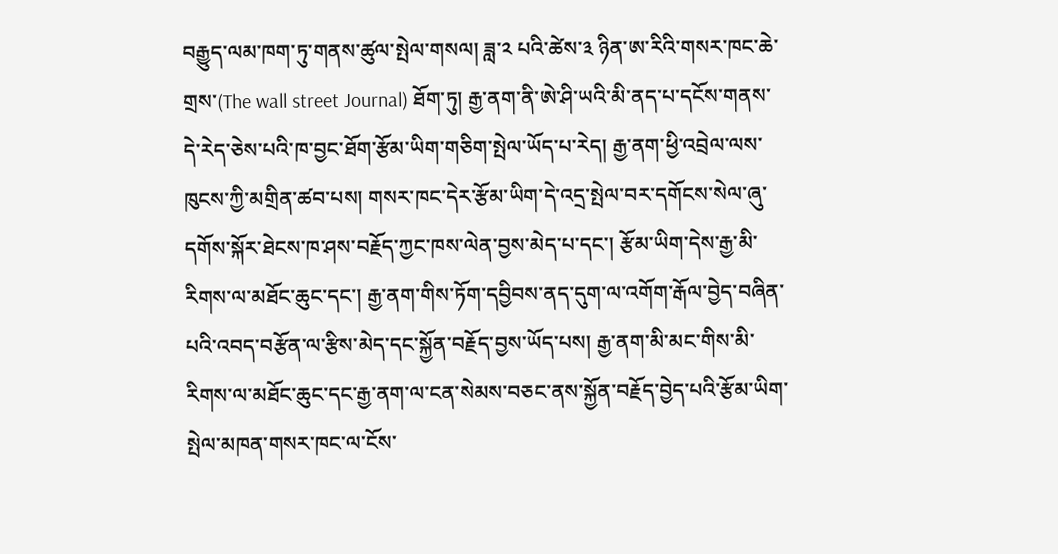བརྒྱུད་ལམ་ཁག་ཏུ་གནས་ཚུལ་སྤེལ་གསལ། ཟླ་༢ པའི་ཚེས་༣ ཉིན་ཨ་རིའི་གསར་ཁང་ཆེ་གྲས་(The wall street Journal) ཐོག་ཏུ། རྒྱ་ནག་ནི་ཨེ་ཤི་ཡའི་མི་ནད་པ་དངོས་གནས་དེ་རེད་ཅེས་པའི་ཁ་བྱང་ཐོག་རྩོམ་ཡིག་གཅིག་སྤེལ་ཡོད་པ་རེད། རྒྱ་ནག་ཕྱི་འབྲེལ་ལས་ཁུངས་ཀྱི་མགྲིན་ཚབ་པས། གསར་ཁང་དེར་རྩོམ་ཡིག་དེ་འདྲ་སྤེལ་བར་དགོངས་སེལ་ཞུ་དགོས་སྐོར་ཐེངས་ཁ་ཤས་བརྗོད་ཀྱང་ཁས་ལེན་བྱས་མེད་པ་དང་། རྩོམ་ཡིག་དེས་རྒྱ་མི་རིགས་ལ་མཐོང་ཆུང་དང་། རྒྱ་ནག་གིས་ཏོག་དབྱིབས་ནད་དུག་ལ་འགོག་རྒོལ་བྱེད་བཞིན་པའི་འབད་བརྩོན་ལ་རྩིས་མེད་དང་སྐྱོན་བརྗོད་བྱས་ཡོད་པས། རྒྱ་ནག་མི་མང་གིས་མི་རིགས་ལ་མཐོང་ཆུང་དང་རྒྱ་ནག་ལ་ངན་སེམས་བཅང་ནས་སྐྱོན་བརྗོད་བྱེད་པའི་རྩོམ་ཡིག་སྤེལ་མཁན་གསར་ཁང་ལ་ངོས་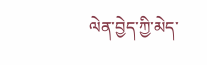ལེན་བྱེད་ཀྱི་མེད་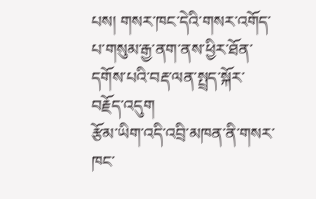པས། གསར་ཁང་དེའི་གསར་འགོད་པ་གསུམ་རྒྱ་ནག་ནས་ཕྱིར་ཐོན་དགོས་པའི་བརྡ་ལན་སྤྲད་སྐོར་བརྗོད་འདུག
རྩོམ་ཡིག་འདི་འབྲི་མཁན་ནི་གསར་ཁང་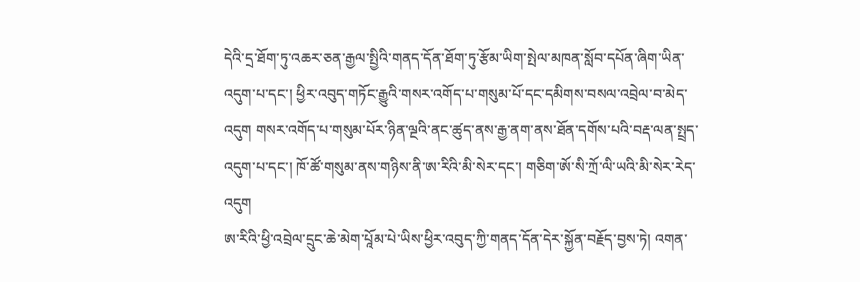དེའི་དྲ་ཐོག་ཏུ་འཆར་ཅན་རྒྱལ་སྤྱིའི་གནད་དོན་ཐོག་ཏུ་རྩོམ་ཡིག་སྤེལ་མཁན་སློབ་དཔོན་ཞིག་ཡིན་འདུག་པ་དང་། ཕྱིར་འབུད་གཏོང་རྒྱུའི་གསར་འགོད་པ་གསུམ་པོ་དང་དམིགས་བསལ་འབྲེལ་བ་མེད་འདུག གསར་འགོད་པ་གསུམ་པོར་ཉིན་ལྔའི་ནང་ཚུད་ནས་རྒྱ་ནག་ནས་ཐོན་དགོས་པའི་བརྡ་ལན་སྤྲད་འདུག་པ་དང་། ཁོ་ཚོ་གསུམ་ནས་གཉིས་ནི་ཨ་རིའི་མི་སེར་དང་། གཅིག་ཨོ་སི་ཀྲོ་ལི་ཡའི་མི་སེར་རེད་འདུག
ཨ་རིའི་ཕྱི་འབྲེལ་དྲུང་ཆེ་མེག་པཱོམ་པེ་ཡིས་ཕྱིར་འབུད་ཀྱི་གནད་དོན་དེར་སྐྱོན་བརྗོད་བྱས་ཏེ། འགན་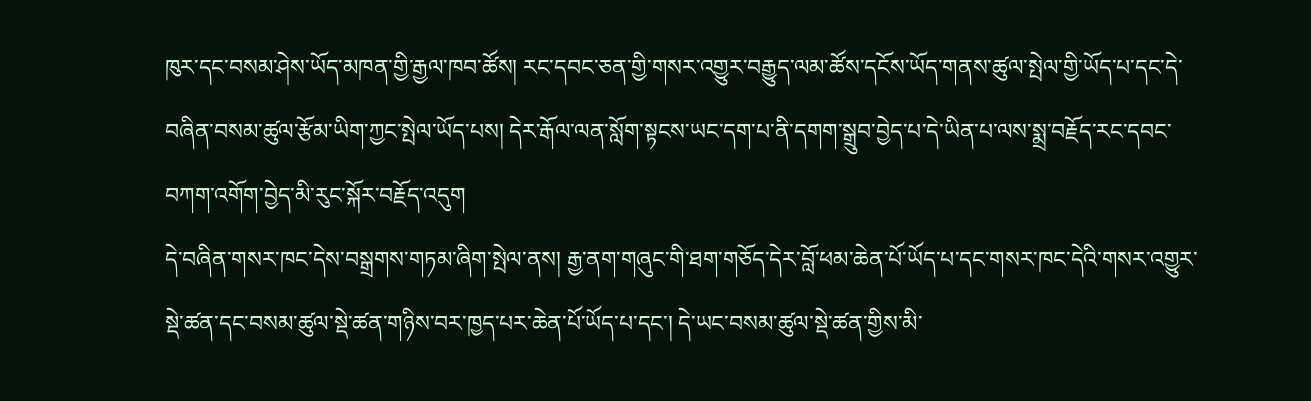ཁུར་དང་བསམ་ཤེས་ཡོད་མཁན་གྱི་རྒྱལ་ཁབ་ཚོས། རང་དབང་ཅན་གྱི་གསར་འགྱུར་བརྒྱུད་ལམ་ཚོས་དངོས་ཡོད་གནས་ཚུལ་སྤེལ་གྱི་ཡོད་པ་དང་དེ་བཞིན་བསམ་ཚུལ་རྩོམ་ཡིག་ཀྱང་སྤེལ་ཡོད་པས། དེར་རྒོལ་ལན་སློག་སྟངས་ཡང་དག་པ་ནི་དགག་སྒྲུབ་བྱེད་པ་དེ་ཡིན་པ་ལས་སྨྲ་བརྗོད་རང་དབང་བཀག་འགོག་བྱེད་མི་རུང་སྐོར་བརྗོད་འདུག
དེ་བཞིན་གསར་ཁང་དེས་བསྒྲགས་གཏམ་ཞིག་སྤེལ་ནས། རྒྱ་ནག་གཞུང་གི་ཐག་གཅོད་དེར་བློ་ཕམ་ཆེན་པོ་ཡོད་པ་དང་གསར་ཁང་དེའི་གསར་འགྱུར་སྡེ་ཚན་དང་བསམ་ཚུལ་སྡེ་ཚན་གཉིས་བར་ཁྱད་པར་ཆེན་པོ་ཡོད་པ་དང་། དེ་ཡང་བསམ་ཚུལ་སྡེ་ཚན་གྱིས་མི་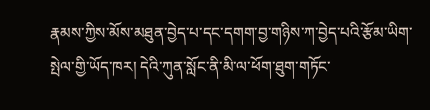རྣམས་ཀྱིས་མོས་མཐུན་བྱེད་པ་དང་དགག་བྱ་གཉིས་ཀ་བྱེད་པའི་རྩོམ་ཡིག་སྤེལ་གྱི་ཡོད་ཁར། དེའི་ཀུན་སློང་ནི་མི་ལ་ཕོག་ཐུག་གཏོང་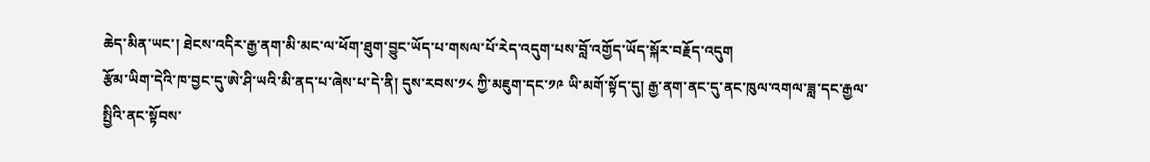ཆེད་མིན་ཡང་། ཐེངས་འདིར་རྒྱ་ནག་མི་མང་ལ་ཕོག་ཐུག་བྱུང་ཡོད་པ་གསལ་པོ་རེད་འདུག་པས་བློ་འགྱོད་ཡོད་སྐོར་བརྗོད་འདུག
རྩོམ་ཡིག་དེའི་ཁ་བྱང་དུ་ཨེ་ཤི་ཡའི་མི་ནད་པ་ཞེས་པ་དེ་ནི། དུས་རབས་༡༨ ཀྱི་མཇུག་དང་༡༩ ཡི་མགོ་སྟོད་དུ། རྒྱ་ནག་ནང་དུ་ནང་ཁུལ་འགལ་ཟླ་དང་རྒྱལ་སྤྱིའི་ནང་སྟོབས་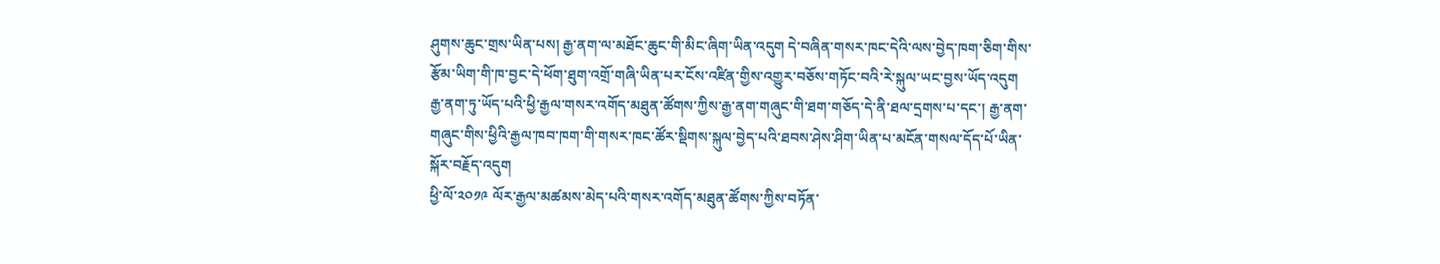ཤུགས་ཆུང་གྲས་ཡིན་པས། རྒྱ་ནག་ལ་མཐོང་ཆུང་གི་མིང་ཞིག་ཡིན་འདུག དེ་བཞིན་གསར་ཁང་དེའི་ལས་བྱེད་ཁག་ཅིག་གིས་རྩོམ་ཡིག་གི་ཁ་བྱང་དེ་ཕོག་ཐུག་འགྲོ་གཞི་ཡིན་པར་ངོས་འཛིན་གྱིས་འགྱུར་བཅོས་གཏོང་བའི་རེ་སྐུལ་ཡང་བྱས་ཡོད་འདུག
རྒྱ་ནག་ཏུ་ཡོད་པའི་ཕྱི་རྒྱལ་གསར་འགོད་མཐུན་ཚོགས་ཀྱིས་རྒྱ་ནག་གཞུང་གི་ཐག་གཅོད་དེ་ནི་ཐལ་དྲགས་པ་དང་། རྒྱ་ནག་གཞུང་གིས་ཕྱིའི་རྒྱལ་ཁབ་ཁག་གི་གསར་ཁང་ཚོར་སྡིགས་སྐུལ་བྱེད་པའི་ཐབས་ཤེས་ཤིག་ཡིན་པ་མངོན་གསལ་དོད་པོ་ཡིན་སྐོར་བརྗོད་འདུག
ཕྱི་ལོ་༢༠༡༩ ལོར་རྒྱལ་མཚམས་མེད་པའི་གསར་འགོད་མཐུན་ཚོགས་ཀྱིས་བཏོན་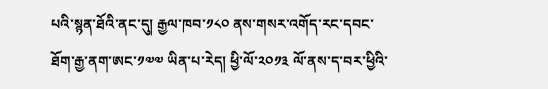པའི་སྙན་ཐོའི་ནང་དུ། རྒྱལ་ཁབ་༡༨༠ ནས་གསར་འགོད་རང་དབང་ཐོག་རྒྱ་ནག་ཨང་༡༧༧ ཡིན་པ་རེད། ཕྱི་ལོ་༢༠༡༣ ལོ་ནས་ད་བར་ཕྱིའི་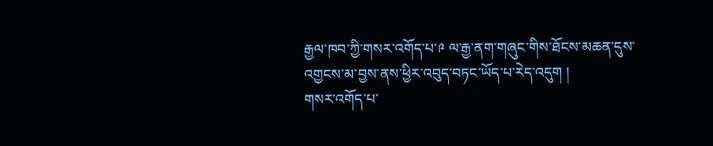རྒྱལ་ཁབ་ཀྱི་གསར་འགོད་པ་༩ ལ་རྒྱ་ནག་གཞུང་གིས་ཐོངས་མཆན་དུས་འགྱངས་མ་བྱས་ནས་ཕྱིར་འབུད་བཏང་ཡོད་པ་རེད་འདུག །
གསར་འགོད་པ་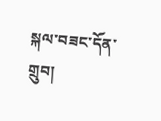སྐལ་བཟང་དོན་གྲུབ།